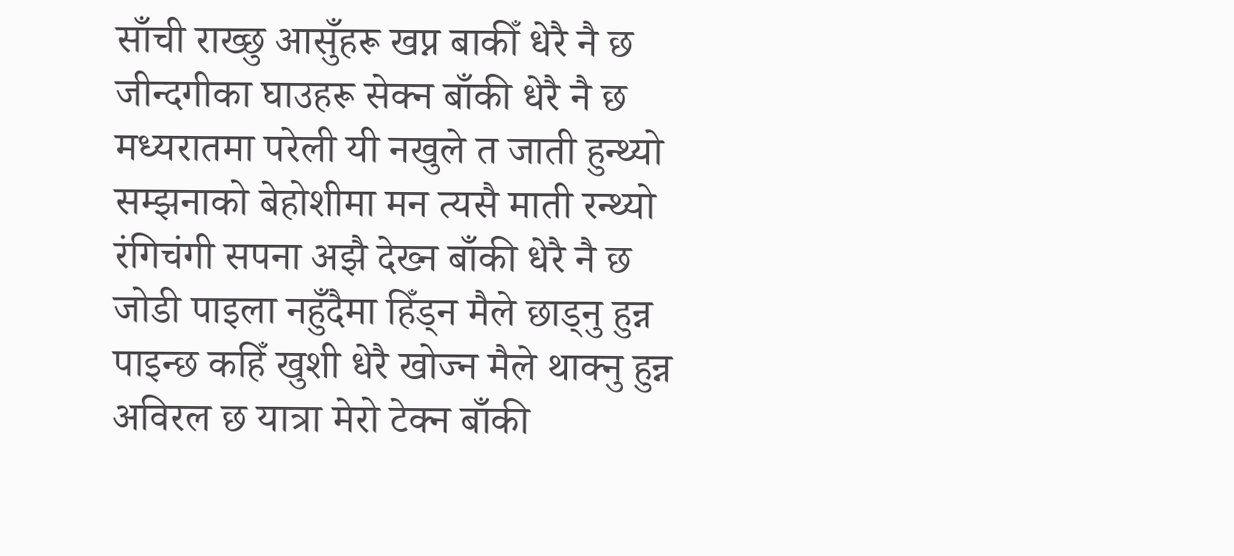साँची राख्छु आसुँहरू खप्न बाकीँ धेरै नै छ
जीन्दगीका घाउहरू सेक्न बाँकी धेरै नै छ
मध्यरातमा परेली यी नखुले त जाती हुन्थ्यो
सम्झनाको बेहोशीमा मन त्यसै माती रन्थ्यो
रंगिचंगी सपना अझै देख्न बाँकी धेरै नै छ
जोडी पाइला नहुँदैमा हिँड्न मैले छाड्नु हुन्न
पाइन्छ कहिँ खुशी धेरै खोज्न मैले थाक्नु हुन्न
अविरल छ यात्रा मेरो टेक्न बाँकी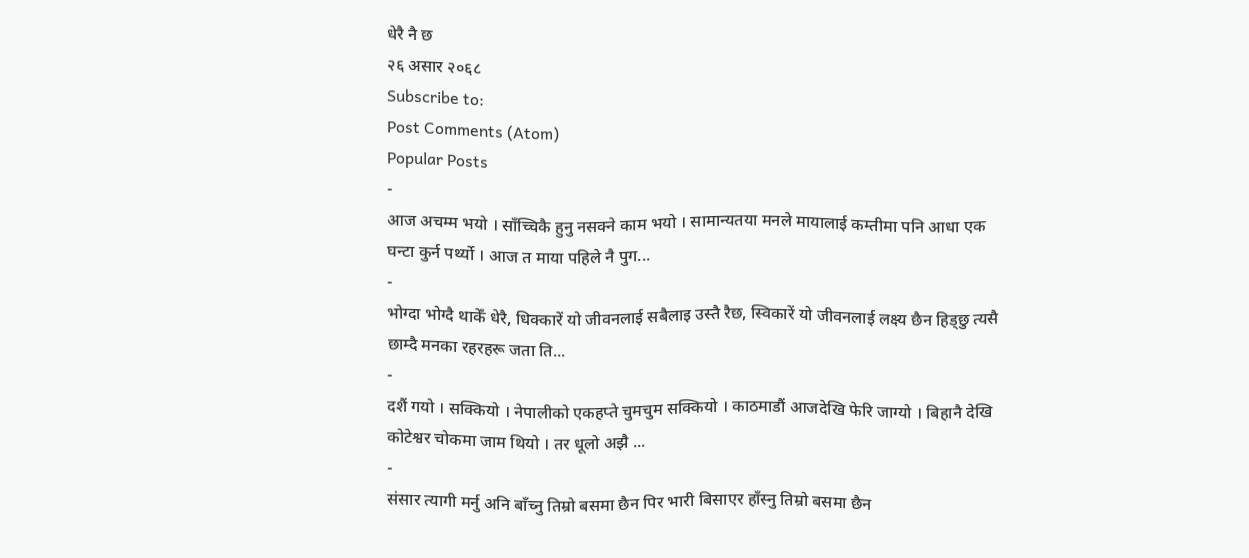धेरै नै छ
२६ असार २०६८
Subscribe to:
Post Comments (Atom)
Popular Posts
-
आज अचम्म भयो । साँच्चिकै हुनु नसक्ने काम भयो । सामान्यतया मनले मायालाई कम्तीमा पनि आधा एक घन्टा कुर्न पर्थ्यो । आज त माया पहिले नै पुग...
-
भोग्दा भोग्दै थाकेँ धेरै, धिक्कारें यो जीवनलाई सबैलाइ उस्तै रैछ, स्विकारें यो जीवनलाई लक्ष्य छैन हिड्छु त्यसै छाम्दै मनका रहरहरू जता ति...
-
दशैं गयो । सक्कियो । नेपालीको एकहप्ते चुमचुम सक्कियो । काठमाडौं आजदेखि फेरि जाग्यो । बिहानै देखि कोटेश्वर चोकमा जाम थियो । तर धूलो अझै ...
-
संसार त्यागी मर्नु अनि बाँच्नु तिम्रो बसमा छैन पिर भारी बिसाएर हाँस्नु तिम्रो बसमा छैन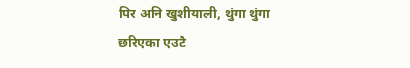पिर अनि खुशीयाली, थुंगा थुंगा छरिएका एउटै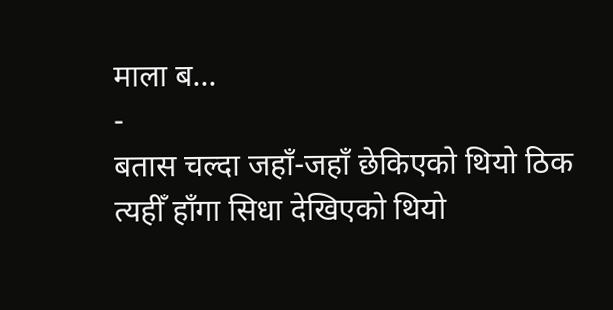माला ब...
-
बतास चल्दा जहाँ-जहाँ छेकिएको थियो ठिक त्यहीँ हाँगा सिधा देखिएको थियो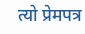त्यो प्रेमपत्र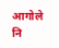आगोले नि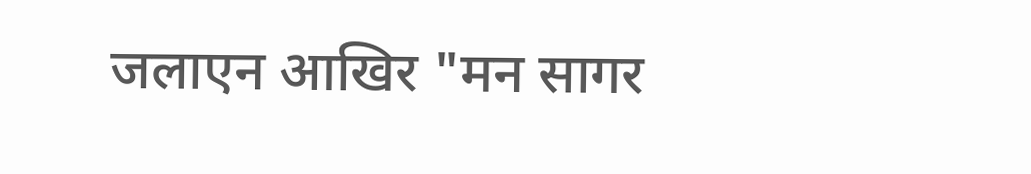जलाएन आखिर "मन सागर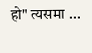हो" त्यसमा ...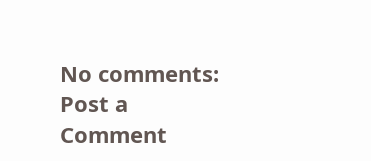No comments:
Post a Comment